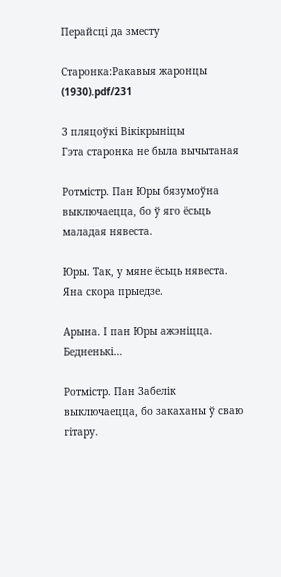Перайсці да зместу

Старонка:Ракавыя жаронцы (1930).pdf/231

З пляцоўкі Вікікрыніцы
Гэта старонка не была вычытаная

Ротмістр. Пан Юры бязумоўна выключаецца, бо ў яго ёсьць маладая нявеста.

Юры. Так, у мяне ёсьць нявеста. Яна скора прыедзе.

Арына. І пан Юры ажэніцца. Бедненькі…

Ротмістр. Пан Забелік выключаецца, бо закаханы ў сваю гітару.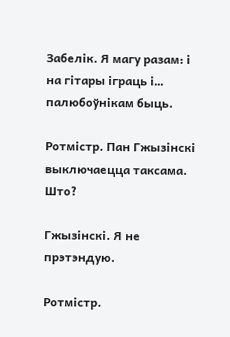Забелік. Я магу разам: і на гітары іграць і… палюбоўнікам быць.

Ротмістр. Пан Гжызінскі выключаецца таксама. Што?

Гжызінскі. Я не прэтэндую.

Ротмістр.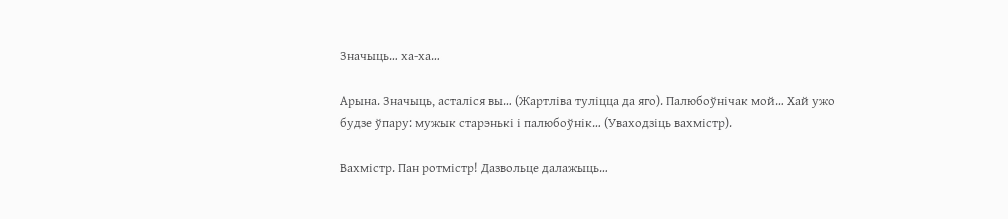Значыць… ха-ха…

Арына. Значыць, асталіся вы… (Жартліва туліцца да яго). Палюбоўнічак мой… Хай ужо будзе ўпару: мужык старэнькі і палюбоўнік… (Уваходзіць вахмістр).

Вахмістр. Пан ротмістр! Дазвольце далажыць…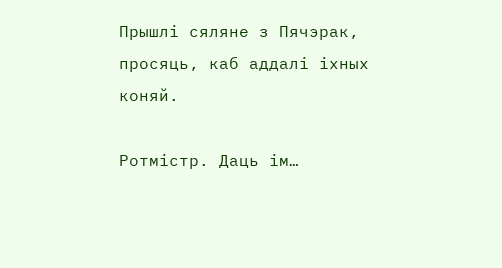Прышлі сяляне з Пячэрак, просяць, каб аддалі іхных коняй.

Ротмістр. Даць ім…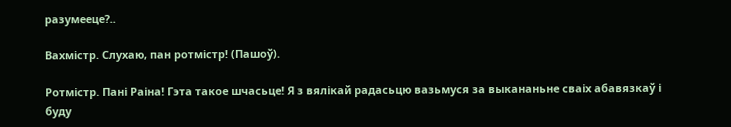разумееце?..

Вахмістр. Слухаю, пан ротмістр! (Пашоў).

Ротмістр. Пані Раіна! Гэта такое шчасьце! Я з вялікай радасьцю вазьмуся за выкананьне сваіх абавязкаў і буду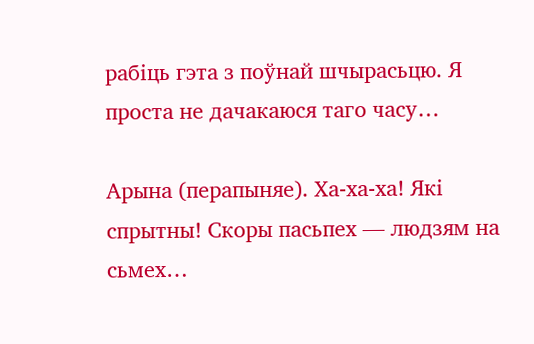рабіць гэта з поўнай шчырасьцю. Я проста не дачакаюся таго часу…

Арына (перапыняе). Ха-ха-ха! Які спрытны! Скоры пасьпех — людзям на сьмех…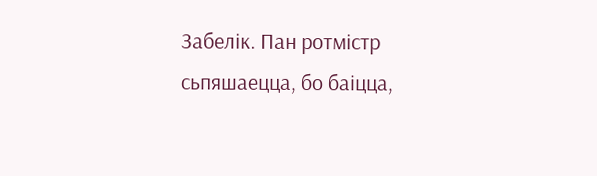Забелік. Пан ротмістр сьпяшаецца, бо баіцца,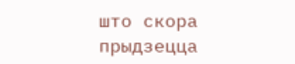што скора прыдзецца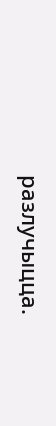разлучыцца.